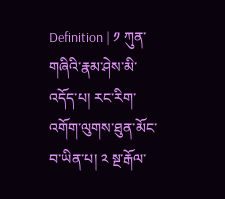Definition | ༡ ཀུན་གཞིའི་རྣམ་ཤེས་མི་འདོད་པ། རང་རིག་འགོག་ལུགས་ཐུན་མོང་བ་ཡིན་པ། ༢ སྔ་རྒོལ་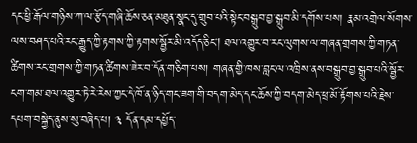དང་ཕྱི་རྒོལ་གཉིས་ཀ་ལ་རྩོད་གཞི་ཆོས་ཅན་མཐུན་སྣང་དུ་གྲུབ་པའི་སྟེང་བསྒྲུབ་བྱ་སྒྲུབ་མི་དགོས་པས། རྣམ་འགྲེལ་སོགས་ལས་བཤད་པའི་རང་རྒྱུད་ཀྱི་རྟགས་ཀྱི་རྟགས་སྦྱོར་མི་འདོད་ཅིང། ཐལ་འགྱུར་བ་རང་ལུགས་ལ་གཞན་གྲགས་ཀྱི་གཏན་ཚིགས་རང་གྲགས་ཀྱི་གཏན་ཚིགས་ཟེར་བ་དོན་གཅིག་པས། གཞན་གྱི་ཁས་བླང་ལ་འཁྲིས་ནས་བསྒྲུབ་བྱ་སྒྲུབ་པའི་སྦྱོར་ངག་གམ་ཐལ་འགྱུར་ཏེ་རེ་རེས་ཀྱང་དེ་ཁོ་ན་ཉིད་གང་ཟག་གི་བདག་མེད་དང་ཆོས་ཀྱི་བདག་མེད་ཕྲ་མོ་རྟོགས་པའི་རྗེས་དཔག་བསྐྱེད་ནུས་སུ་བཞེད་པ། ༣ དོན་དམ་དཔྱོད་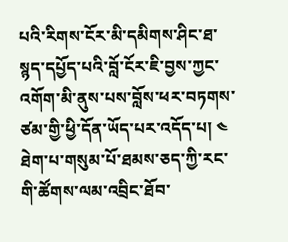པའི་རིགས་ངོར་མི་དམིགས་ཤིང་ཐ་སྙད་དཔྱོད་པའི་བློ་ངོར་ཇི་བྱས་ཀྱང་འགོག་མི་ནུས་པས་བློས་ཕར་བཏགས་ཙམ་གྱི་ཕྱི་དོན་ཡོད་པར་འདོད་པ། ༤ ཐེག་པ་གསུམ་པོ་ཐམས་ཅད་ཀྱི་རང་གི་ཚོགས་ལམ་འབྲིང་ཐོབ་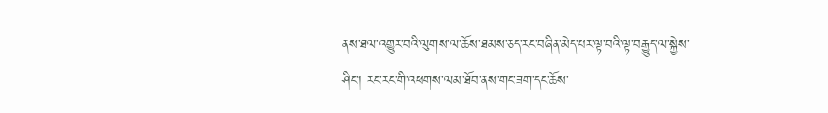ནས་ཐལ་འགྱུར་བའི་ལུགས་ལ་ཆོས་ཐམས་ཅད་རང་བཞིན་མེད་པར་ལྟ་བའི་ལྟ་བརྒྱུད་ལ་སྐྱེས་ཤིང་། རང་རང་གི་འཕགས་ལམ་ཐོབ་ནས་གང་ཟག་དང་ཆོས་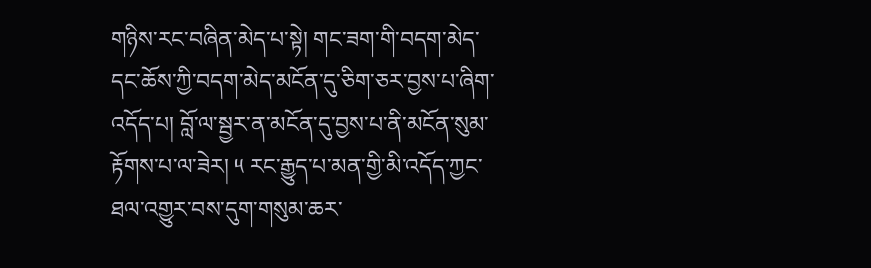གཉིས་རང་བཞིན་མེད་པ་སྟེ། གང་ཟག་གི་བདག་མེད་དང་ཆོས་ཀྱི་བདག་མེད་མངོན་དུ་ཅིག་ཅར་བྱས་པ་ཞིག་འདོད་པ། བློ་ལ་སྦྱར་ན་མངོན་དུ་བྱས་པ་ནི་མངོན་སུམ་རྟོགས་པ་ལ་ཟེར། ༥ རང་རྒྱུད་པ་མན་གྱི་མི་འདོད་ཀྱང་ཐལ་འགྱུར་བས་དུག་གསུམ་ཆར་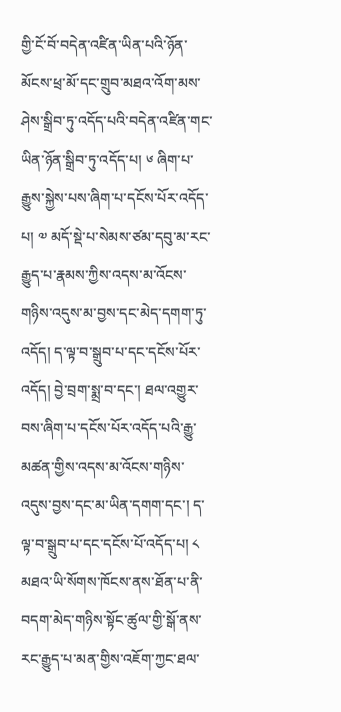གྱི་ངོ་བོ་བདེན་འཛིན་ཡིན་པའི་ཉོན་མོངས་ཕྲ་མོ་དང་གྲུབ་མཐའ་འོག་མས་ཤེས་སྒྲིབ་ཏུ་འདོད་པའི་བདེན་འཛིན་གང་ཡིན་ཉོན་སྒྲིབ་ཏུ་འདོད་པ། ༦ ཞིག་པ་རྒྱུས་སྐྱེས་པས་ཞིག་པ་དངོས་པོར་འདོད་པ། ༧ མདོ་སྡེ་པ་སེམས་ཙམ་དབུ་མ་རང་རྒྱུད་པ་རྣམས་ཀྱིས་འདས་མ་འོངས་གཉིས་འདུས་མ་བྱས་དང་མེད་དགག་ཏུ་འདོད། ད་ལྟ་བ་སྒྲུབ་པ་དང་དངོས་པོར་འདོད། བྱེ་བྲག་སྨྲ་བ་དང་། ཐལ་འགྱུར་བས་ཞིག་པ་དངོས་པོར་འདོད་པའི་རྒྱུ་མཚན་གྱིས་འདས་མ་འོངས་གཉིས་འདུས་བྱས་དང་མ་ཡིན་དགག་དང་། ད་ལྟ་བ་སྒྲུབ་པ་དང་དངོས་པོ་འདོད་པ། ༨ མཐའ་ཡི་སོགས་ཁོངས་ནས་ཐོན་པ་ནི་བདག་མེད་གཉིས་སྟོང་ཚུལ་གྱི་སྒོ་ནས་རང་རྒྱུད་པ་མན་གྱིས་འཇོག་ཀྱང་ཐལ་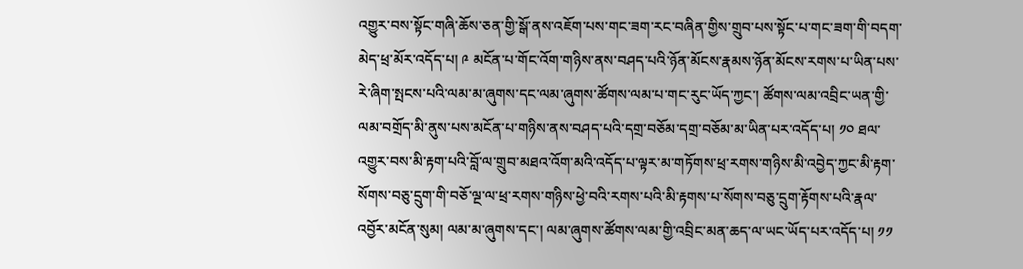འགྱུར་བས་སྟོང་གཞི་ཆོས་ཅན་གྱི་སྒོ་ནས་འཇོག་པས་གང་ཟག་རང་བཞིན་གྱིས་གྲུབ་པས་སྟོང་པ་གང་ཟག་གི་བདག་མེད་ཕྲ་མོར་འདོད་པ། ༩ མངོན་པ་གོང་འོག་གཉིས་ནས་བཤད་པའི་ཉོན་མོངས་རྣམས་ཉོན་མོངས་རགས་པ་ཡིན་པས་རེ་ཞིག་སྤངས་པའི་ལམ་མ་ཞུགས་དང་ལམ་ཞུགས་ཚོགས་ལམ་པ་གང་རུང་ཡོད་ཀྱང་། ཚོགས་ལམ་འབྲིང་ཡན་གྱི་ལམ་བགྲོད་མི་ནུས་པས་མངོན་པ་གཉིས་ནས་བཤད་པའི་དགྲ་བཅོམ་དགྲ་བཅོམ་མ་ཡིན་པར་འདོད་པ། ༡༠ ཐལ་འགྱུར་བས་མི་རྟག་པའི་བློ་ལ་གྲུབ་མཐའ་འོག་མའི་འདོད་པ་ལྟར་མ་གཏོགས་ཕྲ་རགས་གཉིས་མི་འབྱེད་ཀྱང་མི་རྟག་སོགས་བཅུ་དྲུག་གི་བཅོ་ལྔ་ལ་ཕྲ་རགས་གཉིས་ཕྱེ་བའི་རགས་པའི་མི་རྟགས་པ་སོགས་བཅུ་དྲུག་རྟོགས་པའི་རྣལ་འབྱོར་མངོན་སུམ། ལམ་མ་ཞུགས་དང་། ལམ་ཞུགས་ཚོགས་ལམ་གྱི་འབྲིང་མན་ཆད་ལ་ཡང་ཡོད་པར་འདོད་པ། ༡༡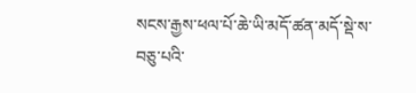སངས་རྒྱས་ཕལ་པོ་ཆེ་ཡི་མདོ་ཚན་མདོ་སྡེ་ས་བཅུ་པའི་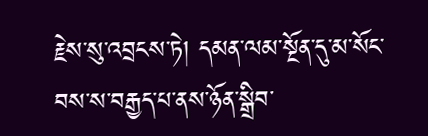རྗེས་སུ་འབྲངས་ཏེ། དམན་ལམ་སྔོན་དུ་མ་སོང་བས་ས་བརྒྱད་པ་ནས་ཉོན་སྒྲིབ་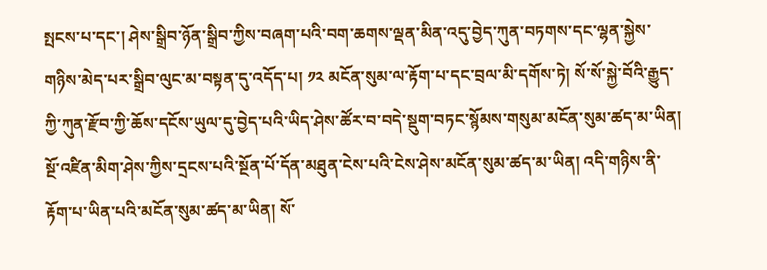སྤངས་པ་དང་། ཤེས་སྒྲིབ་ཉོན་སྒྲིབ་ཀྱིས་བཞག་པའི་བག་ཆགས་ལྡན་མིན་འདུ་བྱེད་ཀུན་བཏགས་དང་ལྷན་སྐྱེས་གཉིས་མེད་པར་སྒྲིབ་ལུང་མ་བསྟན་དུ་འདོད་པ། ༡༢ མངོན་སུམ་ལ་རྟོག་པ་དང་བྲལ་མི་དགོས་ཏེ། སོ་སོ་སྐྱེ་བོའི་རྒྱུད་ཀྱི་ཀུན་རྫོབ་ཀྱི་ཆོས་དངོས་ཡུལ་དུ་བྱེད་པའི་ཡིད་ཤེས་ཚོར་བ་བདེ་སྡུག་བཏང་སྙོམས་གསུམ་མངོན་སུམ་ཚད་མ་ཡིན། སྔོ་འཛིན་མིག་ཤེས་ཀྱིས་དྲངས་པའི་སྔོན་པོ་དོན་མཐུན་ངེས་པའི་ངེས་ཤེས་མངོན་སུམ་ཚད་མ་ཡིན། འདི་གཉིས་ནི་རྟོག་པ་ཡིན་པའི་མངོན་སུམ་ཚད་མ་ཡིན། སོ་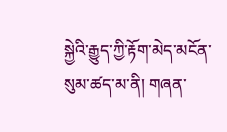སྐྱེའི་རྒྱུད་ཀྱི་རྟོག་མེད་མངོན་སུམ་ཚད་མ་ནི། གཞན་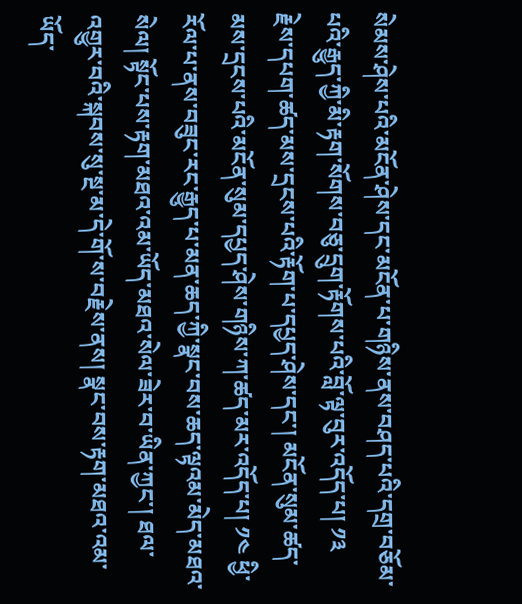སེམས་ཤེས་པའི་མངོན་ཤེས་དང་མངོན་པ་གཉིས་ནས་བཤད་པའི་དགྲ་བཅོམ་པའི་རྒྱུད་ཀྱི་མི་རྟག་སོགས་བཅུ་དྲུག་རྟོགས་པའི་བློ་ལྟ་བུར་འདོད་པ། ༡༣ རྗེས་དཔག་ཚད་མས་དྲངས་པའི་རྟོག་པ་དཔྱད་ཤེས་དང་། མངོན་སུམ་ཚད་མས་དྲངས་པའི་མངོན་སུམ་དཔྱད་ཤེས་གཉིས་ཀ་ཚད་མར་འདོད་པ། ༡༤ ཕྱི་རོལ་པ་ནས་བཟུང་རང་རྒྱུད་པ་མན་ཆད་ཀྱི་སྣང་བས་ཆད་ལྟའམ་མེད་མཐའ་སེལ། སྟོང་པས་རྟག་མཐའ་འམ་ཡོད་མཐའ་སེལ་ཟེར་བ་ཡིན་ཀྱང་། ཐལ་འགྱུར་བའི་སྐབས་སུ་སྔ་མ་དེ་གོ་ས་བརྗེས་ནས། སྣང་བས་རྟག་མཐའ་འམ་ཡོད་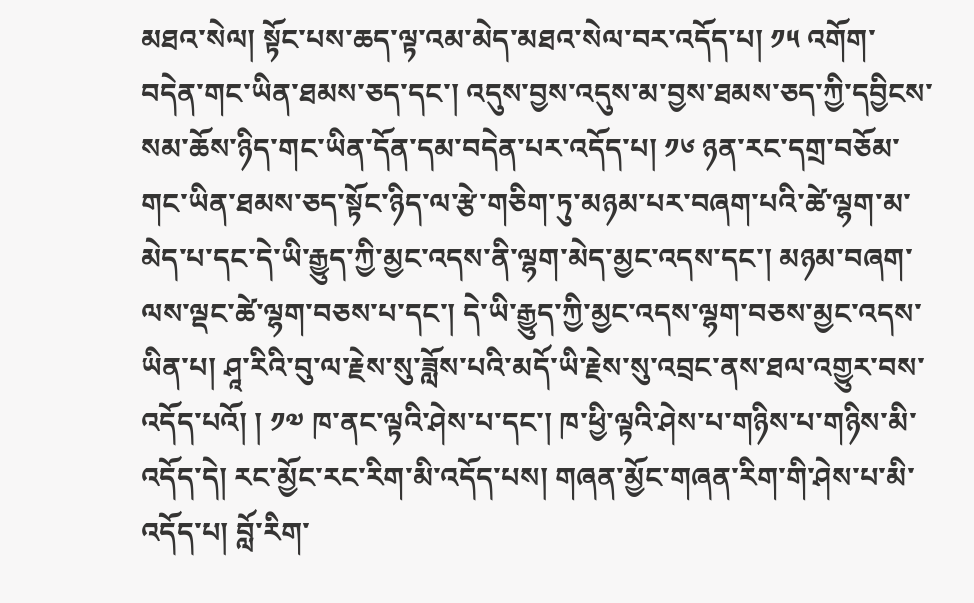མཐའ་སེལ། སྟོང་པས་ཆད་ལྟ་འམ་མེད་མཐའ་སེལ་བར་འདོད་པ། ༡༥ འགོག་བདེན་གང་ཡིན་ཐམས་ཅད་དང་། འདུས་བྱས་འདུས་མ་བྱས་ཐམས་ཅད་ཀྱི་དབྱིངས་སམ་ཆོས་ཉིད་གང་ཡིན་དོན་དམ་བདེན་པར་འདོད་པ། ༡༦ ཉན་རང་དགྲ་བཅོམ་གང་ཡིན་ཐམས་ཅད་སྟོང་ཉིད་ལ་རྩེ་གཅིག་ཏུ་མཉམ་པར་བཞག་པའི་ཚེ་ལྷག་མ་མེད་པ་དང་དེ་ཡི་རྒྱུད་ཀྱི་མྱང་འདས་ནི་ལྷག་མེད་མྱང་འདས་དང་། མཉམ་བཞག་ལས་ལྡང་ཚེ་ལྷག་བཅས་པ་དང་། དེ་ཡི་རྒྱུད་ཀྱི་མྱང་འདས་ལྷག་བཅས་མྱང་འདས་ཡིན་པ། ཤཱ་རིའི་བུ་ལ་རྗེས་སུ་ཟློས་པའི་མདོ་ཡི་རྗེས་སུ་འབྲང་ནས་ཐལ་འགྱུར་བས་འདོད་པའོ། ། ༡༧ ཁ་ནང་ལྟའི་ཤེས་པ་དང་། ཁ་ཕྱི་ལྟའི་ཤེས་པ་གཉིས་པ་གཉིས་མི་འདོད་དེ། རང་མྱོང་རང་རིག་མི་འདོད་པས། གཞན་མྱོང་གཞན་རིག་གི་ཤེས་པ་མི་འདོད་པ། བློ་རིག་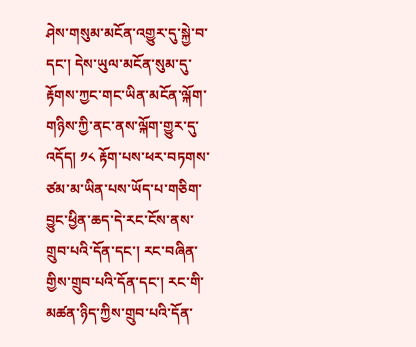ཤེས་གསུམ་མངོན་འགྱུར་དུ་སྐྱེ་བ་དང་། དེས་ཡུལ་མངོན་སུམ་དུ་རྟོགས་ཀྱང་གང་ཡིན་མངོན་ལྐོག་གཉིས་ཀྱི་ནང་ནས་ལྐོག་གྱུར་དུ་འདོད། ༡༨ རྟོག་པས་ཕར་བཏགས་ཙམ་མ་ཡིན་པས་ཡོད་པ་གཅིག་བྱུང་ཕྱིན་ཆད་དེ་རང་ངོས་ནས་གྲུབ་པའི་དོན་དང་། རང་བཞིན་གྱིས་གྲུབ་པའི་དོན་དང་། རང་གི་མཚན་ཉིད་ཀྱིས་གྲུབ་པའི་དོན་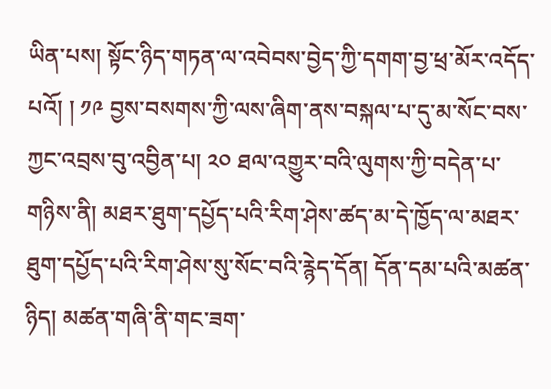ཡིན་པས། སྟོང་ཉིད་གཏན་ལ་འབེབས་བྱེད་ཀྱི་དགག་བྱ་ཕྲ་མོར་འདོད་པའོ། ། ༡༩ བྱས་བསགས་ཀྱི་ལས་ཞིག་ནས་བསྐལ་པ་དུ་མ་སོང་བས་ཀྱང་འབྲས་བུ་འབྱིན་པ། ༢༠ ཐལ་འགྱུར་བའི་ལུགས་ཀྱི་བདེན་པ་གཉིས་ནི། མཐར་ཐུག་དཔྱོད་པའི་རིག་ཤེས་ཚད་མ་དེ་ཁྱོད་ལ་མཐར་ཐུག་དཔྱོད་པའི་རིག་ཤེས་སུ་སོང་བའི་རྙེད་དོན། དོན་དམ་པའི་མཚན་ཉིད། མཚན་གཞི་ནི་གང་ཟག་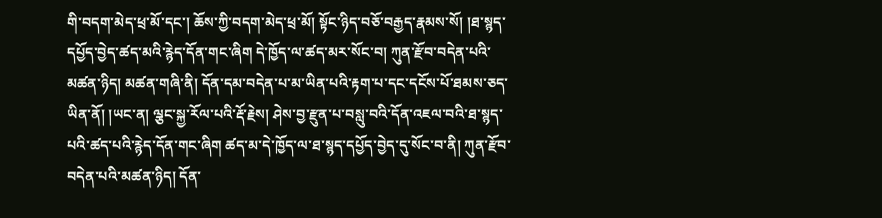གི་བདག་མེད་ཕྲ་མོ་དང་། ཆོས་ཀྱི་བདག་མེད་ཕྲ་མོ། སྟོང་ཉིད་བཅོ་བརྒྱད་རྣམས་སོ། །ཐ་སྙད་དཔྱོད་བྱེད་ཚད་མའི་རྙེད་དོན་གང་ཞིག དེ་ཁྱོད་ལ་ཚད་མར་སོང་བ། ཀུན་རྫོབ་བདེན་པའི་མཚན་ཉིད། མཚན་གཞི་ནི། དོན་དམ་བདེན་པ་མ་ཡིན་པའི་རྟག་པ་དང་དངོས་པོ་ཐམས་ཅད་ཡིན་ནོ། །ཡང་ན། ལྕང་སྐྱ་རོལ་པའི་རྡོ་རྗེས། ཤེས་བྱ་རྫུན་པ་བསླུ་བའི་དོན་འཇལ་བའི་ཐ་སྙད་པའི་ཚད་པའི་རྙེད་དོན་གང་ཞིག ཚད་མ་དེ་ཁྱོད་ལ་ཐ་སྙད་དཔྱོད་བྱེད་དུ་སོང་བ་ནི། ཀུན་རྫོབ་བདེན་པའི་མཚན་ཉིད། དོན་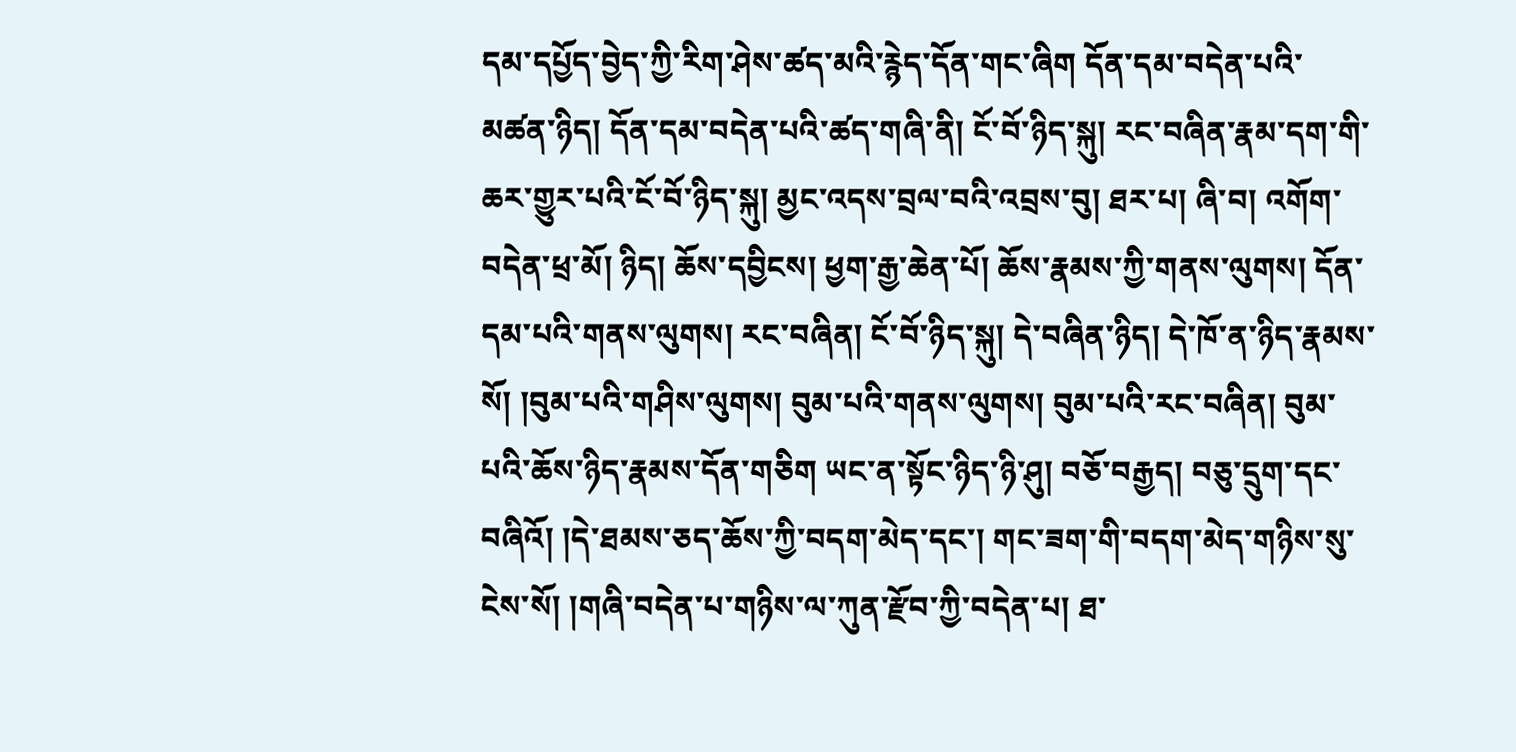དམ་དཔྱོད་བྱེད་ཀྱི་རིག་ཤེས་ཚད་མའི་རྙེད་དོན་གང་ཞིག དོན་དམ་བདེན་པའི་མཚན་ཉིད། དོན་དམ་བདེན་པའི་ཚད་གཞི་ནི། ངོ་བོ་ཉིད་སྐུ། རང་བཞིན་རྣམ་དག་གི་ཆར་གྱུར་པའི་ངོ་བོ་ཉིད་སྐུ། མྱང་འདས་བྲལ་བའི་འབྲས་བུ། ཐར་པ། ཞི་བ། འགོག་བདེན་ཕྲ་མོ། ཉིད། ཆོས་དབྱིངས། ཕྱག་རྒྱ་ཆེན་པོ། ཆོས་རྣམས་ཀྱི་གནས་ལུགས། དོན་དམ་པའི་གནས་ལུགས། རང་བཞིན། ངོ་བོ་ཉིད་སྐུ། དེ་བཞིན་ཉིད། དེ་ཁོ་ན་ཉིད་རྣམས་སོ། །བུམ་པའི་གཤིས་ལུགས། བུམ་པའི་གནས་ལུགས། བུམ་པའི་རང་བཞིན། བུམ་པའི་ཆོས་ཉིད་རྣམས་དོན་གཅིག ཡང་ན་སྟོང་ཉིད་ཉི་ཤུ། བཅོ་བརྒྱད། བཅུ་དྲུག་དང་བཞིའོ། །དེ་ཐམས་ཅད་ཆོས་ཀྱི་བདག་མེད་དང་། གང་ཟག་གི་བདག་མེད་གཉིས་སུ་ངེས་སོ། །གཞི་བདེན་པ་གཉིས་ལ་ཀུན་རྫོབ་ཀྱི་བདེན་པ། ཐ་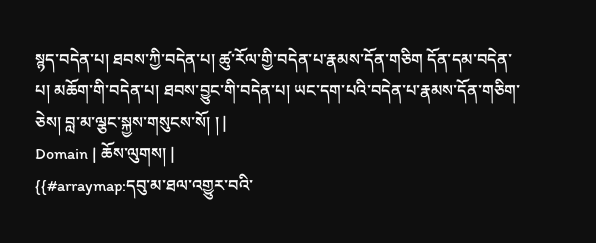སྙད་བདེན་པ། ཐབས་ཀྱི་བདེན་པ། ཚུ་རོལ་གྱི་བདེན་པ་རྣམས་དོན་གཅིག དོན་དམ་བདེན་པ། མཆོག་གི་བདེན་པ། ཐབས་བྱུང་གི་བདེན་པ། ཡང་དག་པའི་བདེན་པ་རྣམས་དོན་གཅིག་ཅེས། བླ་མ་ལྕང་སྐྱས་གསུངས་སོ། ། |
Domain | ཆོས་ལུགས། |
{{#arraymap:དབུ་མ་ཐལ་འགྱུར་བའི་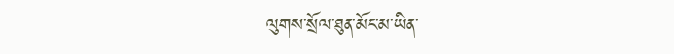ལུགས་སྲོལ་ཐུན་མོང་མ་ཡིན་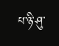པ་ཉི་ཤུ་